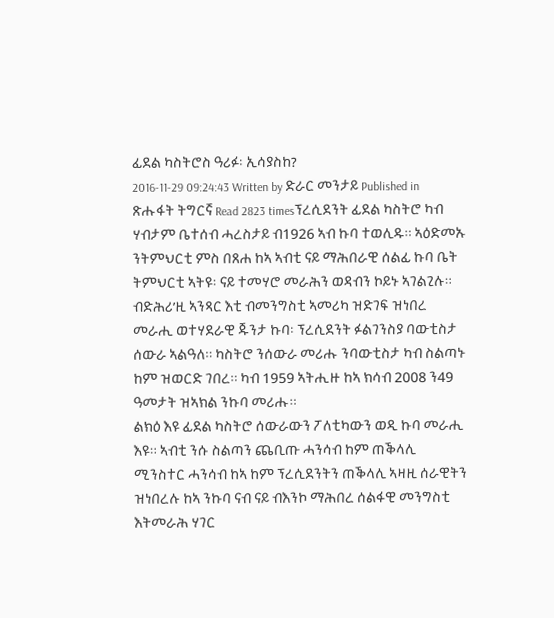ፊደል ካስትሮስ ዓሪፉ፡ ኢሳያስከ?
2016-11-29 09:24:43 Written by ድራር መንታይ Published in ጽሑፋት ትግርኛ Read 2823 timesፕረሲደንት ፊደል ካስትሮ ካብ ሃብታም ቤተሰብ ሓረስታይ ብ1926 ኣብ ኩባ ተወሊዱ። ኣዕድመኡ ንትምህርቲ ምስ በጸሐ ከኣ ኣብቲ ናይ ማሕበራዊ ሰልፊ ኩባ ቤት ትምህርቲ ኣትዩ፡ ናይ ተመሃሮ መራሕን ወዳብን ኮይኑ ኣገልጊሉ። ብድሕሪ’ዚ ኣንጻር እቲ ብመንግስቲ ኣመሪካ ዝድገፍ ዝነበረ መራሒ ወተሃደራዊ ጁንታ ኩባ፡ ፕረሲደንት ፉልገንስያ ባውቲስታ ሰውራ ኣልዓለ። ካስትሮ ንሰውራ መሪሑ ንባውቲስታ ካብ ስልጣኑ ከም ዝወርድ ገበረ። ካብ 1959 ኣትሒዙ ከኣ ክሳብ 2008 ን49 ዓመታት ዝኣክል ንኩባ መሪሑ።
ልክዕ እዩ ፊደል ካስትሮ ሰውራውን ፖለቲካውን ወዲ ኩባ መራሒ እዩ። ኣብቲ ንሱ ስልጣን ጨቢጡ ሓንሳብ ከም ጠቕላሊ ሚንስተር ሓንሳብ ከኣ ከም ፕረሲደንትን ጠቕላሊ ኣዛዚ ሰራዊትን ዝነበረሉ ከኣ ንኩባ ናብ ናይ ብእንኮ ማሕበረ ሰልፋዊ መንግስቲ እትመራሕ ሃገር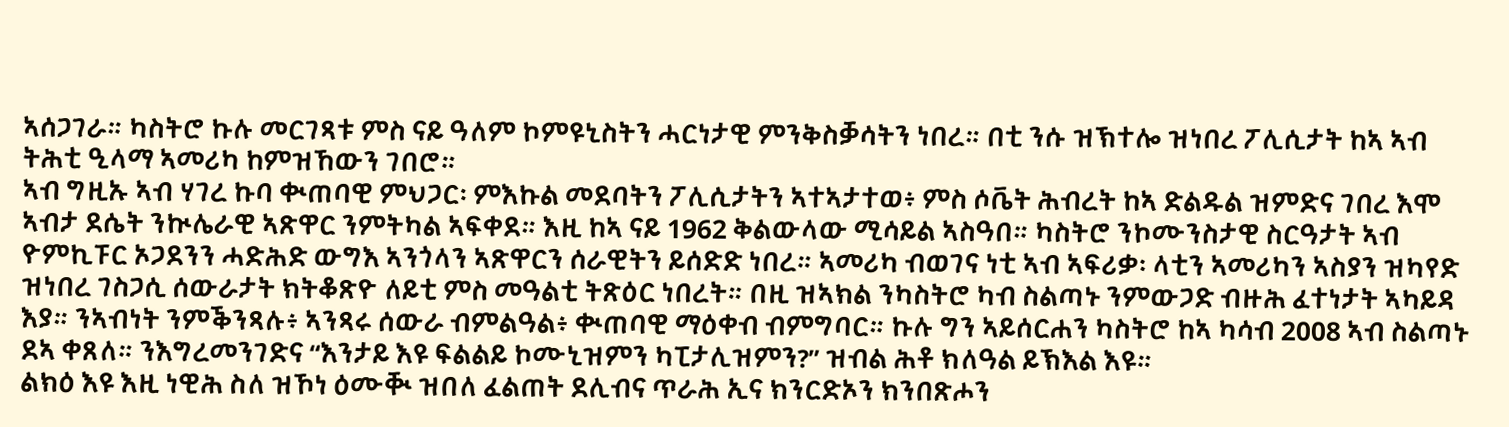ኣሰጋገራ። ካስትሮ ኩሉ መርገጻቱ ምስ ናይ ዓለም ኮምዩኒስትን ሓርነታዊ ምንቅስቓሳትን ነበረ። በቲ ንሱ ዝኽተሎ ዝነበረ ፖሊሲታት ከኣ ኣብ ትሕቲ ዒላማ ኣመሪካ ከምዝኸውን ገበሮ።
ኣብ ግዚኡ ኣብ ሃገረ ኩባ ቊጠባዊ ምህጋር፡ ምእኩል መደባትን ፖሊሲታትን ኣተኣታተወ፥ ምስ ሶቬት ሕብረት ከኣ ድልዱል ዝምድና ገበረ እሞ ኣብታ ደሴት ንኲሌራዊ ኣጽዋር ንምትካል ኣፍቀደ። እዚ ከኣ ናይ 1962 ቅልውላው ሚሳይል ኣስዓበ። ካስትሮ ንኮሙንስታዊ ስርዓታት ኣብ ዮምኪፑር ኦጋደንን ሓድሕድ ውግእ ኣንጎላን ኣጽዋርን ሰራዊትን ይሰድድ ነበረ። ኣመሪካ ብወገና ነቲ ኣብ ኣፍሪቃ፡ ላቲን ኣመሪካን ኣስያን ዝካየድ ዝነበረ ገስጋሲ ሰውራታት ክትቆጽዮ ለይቲ ምስ መዓልቲ ትጽዕር ነበረት። በዚ ዝኣክል ንካስትሮ ካብ ስልጣኑ ንምውጋድ ብዙሕ ፈተነታት ኣካይዳ እያ። ንኣብነት ንምቕንጻሉ፥ ኣንጻሩ ሰውራ ብምልዓል፥ ቊጠባዊ ማዕቀብ ብምግባር። ኩሉ ግን ኣይሰርሐን ካስትሮ ከኣ ካሳብ 2008 ኣብ ስልጣኑ ደኣ ቀጸለ። ንእግረመንገድና “እንታይ እዩ ፍልልይ ኮሙኒዝምን ካፒታሊዝምን?” ዝብል ሕቶ ክለዓል ይኽእል እዩ።
ልክዕ እዩ እዚ ነዊሕ ስለ ዝኾነ ዕሙቚ ዝበለ ፈልጠት ደሊብና ጥራሕ ኢና ክንርድኦን ክንበጽሖን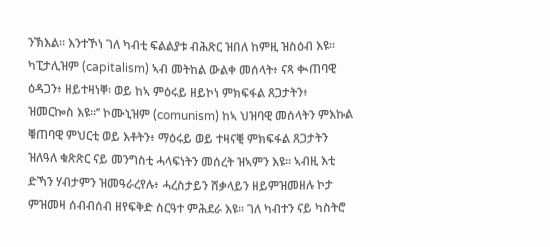ንኽእል። እንተኾነ ገለ ካብቲ ፍልልያቱ ብሕጽር ዝበለ ከምዚ ዝስዕብ እዩ። ካፒታሊዝም (capitalism) ኣብ መትከል ውልቀ መሰላት፥ ናጻ ቊጠባዊ ዕዳጋን፥ ዘይተዛነቐ፡ ወይ ከኣ ምዕሩይ ዘይኮነ ምክፍፋል ጸጋታትን፥ ዝመርኰስ እዩ።’’ ኮሙኒዝም (comunism) ከኣ ህዝባዊ መሰላትን ምእኩል ቑጠባዊ ምህርቲ ወይ እቶትን፥ ማዕሩይ ወይ ተዛናቒ ምክፍፋል ጸጋታትን ዝለዓለ ቁጽጽር ናይ መንግስቲ ሓላፍነትን መሰረት ዝኣምን እዩ። ኣብዚ እቲ ድኻን ሃብታምን ዝመዓራረየሉ፥ ሓረስታይን ሸቃላይን ዘይምዝመዘሉ ኮታ ምዝመዛ ሰብብሰብ ዘየፍቅድ ስርዓተ ምሕደራ እዩ። ገለ ካብተን ናይ ካስትሮ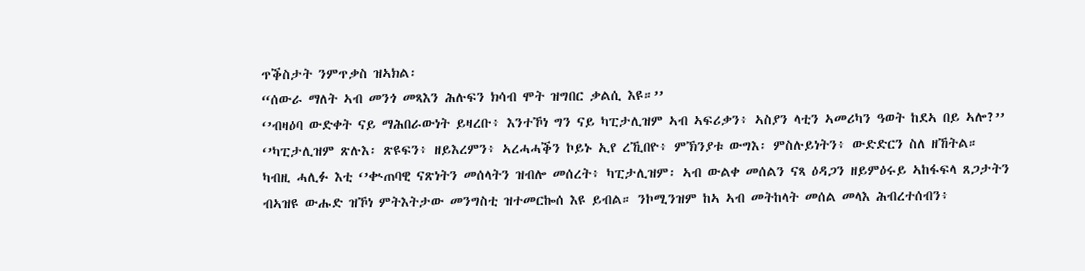ጥቕስታት ንምጥቃስ ዝኣክል፡
“ሰውራ ማለት ኣብ መንጎ መጻእን ሕሉፍን ክሳብ ሞት ዝግበር ቃልሲ እዩ።’’
‘’ብዛዕባ ውድቀት ናይ ማሕበራውነት ይዛረቡ፥ እንተኾነ ግን ናይ ካፒታሊዝም ኣብ ኣፍሪቃን፥ ኣስያን ላቲን ኣመሪካን ዓወት ከደኣ በይ ኣሎ?’’
‘’ካፒታሊዝም ጽሉእ፡ ጽዩፍን፥ ዘይእረምን፥ ኣረሓሓቕን ኮይኑ ኢየ ረኺበዮ፥ ምኽንያቱ ውግእ፡ ምስሉይነትን፥ ውድድርን ስለ ዘኸትል።
ካብዚ ሓሊፉ እቲ ‘’ቊጠባዊ ናጽነትን መሰላትን ዝብሎ መሰረት፥ ካፒታሊዝም፡ ኣብ ውልቀ መሰልን ናጻ ዕዳጋን ዘይምዕሩይ ኣከፋፍላ ጸጋታትን ብኣዝዩ ውሑድ ዝኾነ ምትእትታው መንግስቲ ዝተመርኰሰ እዩ ይብል። ንኮሚንዝም ከኣ ኣብ መትከላት መሰል መላእ ሕብረተሰብን፥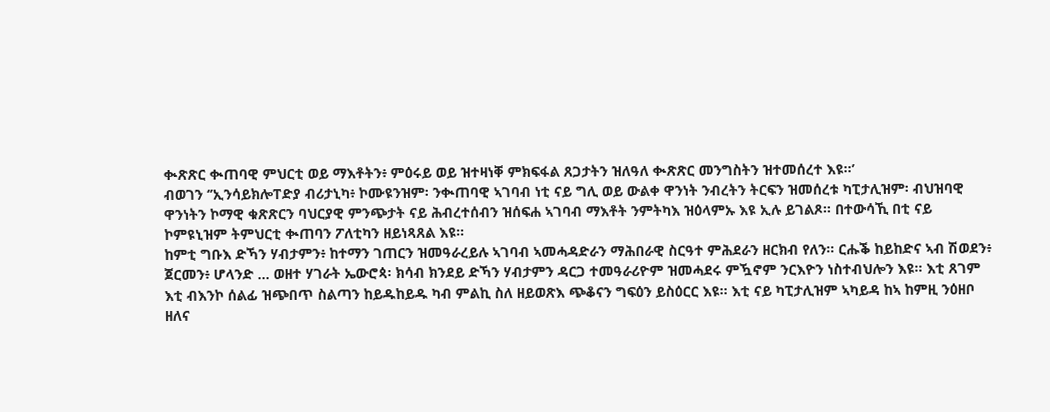ቊጽጽር ቊጠባዊ ምህርቲ ወይ ማእቶትን፥ ምዕሩይ ወይ ዝተዛነቐ ምክፍፋል ጸጋታትን ዝለዓለ ቊጽጽር መንግስትን ዝተመሰረተ እዩ።’
ብወገን ‘’ኢንሳይክሎፐድያ ብሪታኒካ፥ ኮሙዩንዝም፡ ንቊጠባዊ ኣገባብ ነቲ ናይ ግሊ ወይ ውልቀ ዋንነት ንብረትን ትርፍን ዝመሰረቱ ካፒታሊዝም፡ ብህዝባዊ ዋንነትን ኮማዊ ቁጽጽርን ባህርያዊ ምንጭታት ናይ ሕብረተሰብን ዝሰፍሐ ኣገባብ ማእቶት ንምትካእ ዝዕላምኡ እዩ ኢሉ ይገልጾ። በተውሳኺ በቲ ናይ ኮምዩኒዝም ትምህርቲ ቊጠባን ፖለቲካን ዘይነጻጸል እዩ።
ከምቲ ግቡእ ድኻን ሃብታምን፥ ከተማን ገጠርን ዝመዓራረይሉ ኣገባብ ኣመሓዳድራን ማሕበራዊ ስርዓተ ምሕደራን ዘርክብ የለን። ርሑቕ ከይከድና ኣብ ሽወደን፥ ጀርመን፥ ሆላንድ ... ወዘተ ሃገራት ኤውሮጳ፡ ክሳብ ክንደይ ድኻን ሃብታምን ዳርጋ ተመዓራሪዮም ዝመሓደሩ ምዃኖም ንርእዮን ነስተብህሎን እዩ። እቲ ጸገም እቲ ብእንኮ ሰልፊ ዝጭበጥ ስልጣን ከይዱከይዱ ካብ ምልኪ ስለ ዘይወጽእ ጭቆናን ግፍዕን ይስዕርር እዩ። እቲ ናይ ካፒታሊዝም ኣካይዳ ከኣ ከምዚ ንዕዘቦ ዘለና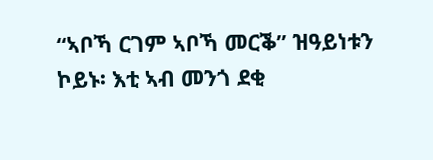“ኣቦኻ ርገም ኣቦኻ መርቕ” ዝዓይነቱን ኮይኑ፡ እቲ ኣብ መንጎ ደቂ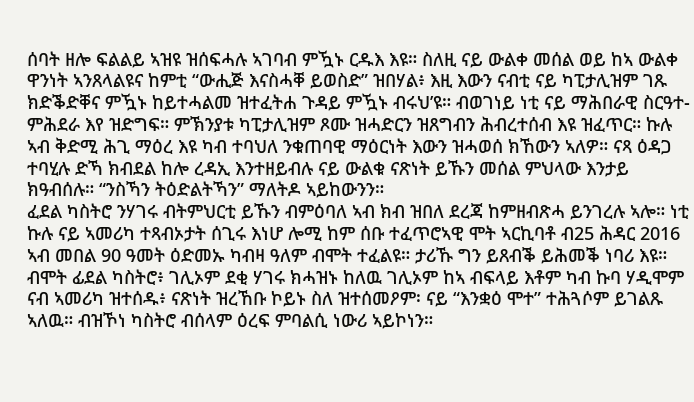ሰባት ዘሎ ፍልልይ ኣዝዩ ዝሰፍሓሉ ኣገባብ ምዃኑ ርዱእ እዩ። ስለዚ ናይ ውልቀ መሰል ወይ ከኣ ውልቀ ዋንነት ኣንጸላልዩና ከምቲ “ውሒጅ እናስሓቐ ይወስድ” ዝበሃል፥ እዚ እውን ናብቲ ናይ ካፒታሊዝም ገጹ ክድቕድቐና ምዃኑ ከይተሓልመ ዝተፈትሐ ጉዳይ ምዃኑ ብሩህ’ዩ። ብወገነይ ነቲ ናይ ማሕበራዊ ስርዓተ-ምሕደራ እየ ዝድግፍ። ምኽንያቱ ካፒታሊዝም ጾሙ ዝሓድርን ዝጸግብን ሕብረተሰብ እዩ ዝፈጥር። ኩሉ ኣብ ቅድሚ ሕጊ ማዕረ እዩ ካብ ተባህለ ንቁጠባዊ ማዕርነት እውን ዝሓወሰ ክኸውን ኣለዎ። ናጻ ዕዳጋ ተባሂሉ ድኻ ክብደል ከሎ ረዳኢ እንተዘይብሉ ናይ ውልቁ ናጽነት ይኹን መሰል ምህላው እንታይ ክዓብሰሉ። “ንስኻን ትዕድልትኻን” ማለትዶ ኣይከውንን።
ፈደል ካስትሮ ንሃገሩ ብትምህርቲ ይኹን ብምዕባለ ኣብ ክብ ዝበለ ደረጃ ከምዘብጽሓ ይንገረሉ ኣሎ። ነቲ ኩሉ ናይ ኣመሪካ ተጻብኦታት ሰጊሩ እነሆ ሎሚ ከም ሰቡ ተፈጥሮኣዊ ሞት ኣርኪባቶ ብ25 ሕዳር 2016 ኣብ መበል 90 ዓመት ዕድመኡ ካብዛ ዓለም ብሞት ተፈልዩ። ታሪኹ ግን ይጸብቕ ይሕመቕ ነባሪ እዩ። ብሞት ፊደል ካስትሮ፥ ገሊኦም ደቂ ሃገሩ ክሓዝኑ ከለዉ ገሊኦም ከኣ ብፍላይ እቶም ካብ ኩባ ሃዲሞም ናብ ኣመሪካ ዝተሰዱ፥ ናጽነት ዝረኸቡ ኮይኑ ስለ ዝተሰመዖም፡ ናይ “እንቋዕ ሞተ” ተሕጓሶም ይገልጹ ኣለዉ። ብዝኾነ ካስትሮ ብሰላም ዕረፍ ምባልሲ ነውሪ ኣይኮነን።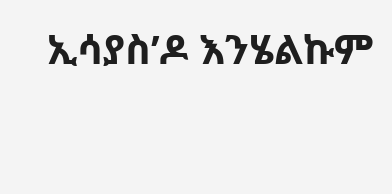ኢሳያስ’ዶ እንሄልኩም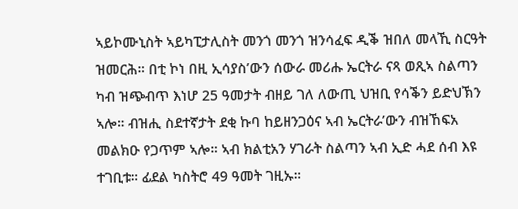ኣይኮሙኒስት ኣይካፒታሊስት መንጎ መንጎ ዝንሳፈፍ ዲቕ ዝበለ መላኺ ስርዓት ዝመርሕ። በቲ ኮነ በዚ ኢሳያስ’ውን ሰውራ መሪሑ ኤርትራ ናጻ ወጺኣ ስልጣን ካብ ዝጭብጥ እነሆ 25 ዓመታት ብዘይ ገለ ለውጢ ህዝቢ የሳቕን ይድህኽን ኣሎ። ብዝሒ ስደተኛታት ደቂ ኩባ ከይዘንጋዕና ኣብ ኤርትራ’ውን ብዝኸፍአ መልክዑ የጋጥም ኣሎ። ኣብ ክልቲአን ሃገራት ስልጣን ኣብ ኢድ ሓደ ሰብ እዩ ተገቢቱ። ፊደል ካስትሮ 49 ዓመት ገዚኡ።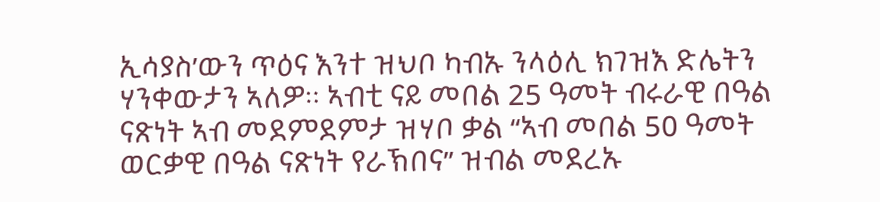ኢሳያስ’ውን ጥዕና እንተ ዝህቦ ካብኡ ንላዕሊ ክገዝእ ድሌትን ሃንቀውታን ኣለዎ። ኣብቲ ናይ መበል 25 ዓመት ብሩራዊ በዓል ናጽነት ኣብ መደምደምታ ዝሃቦ ቃል “ኣብ መበል 50 ዓመት ወርቃዊ በዓል ናጽነት የራኽበና” ዝብል መደረኡ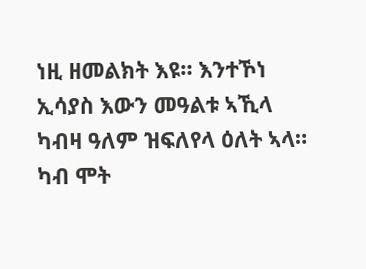ነዚ ዘመልክት እዩ። እንተኾነ ኢሳያስ እውን መዓልቱ ኣኺላ ካብዛ ዓለም ዝፍለየላ ዕለት ኣላ። ካብ ሞት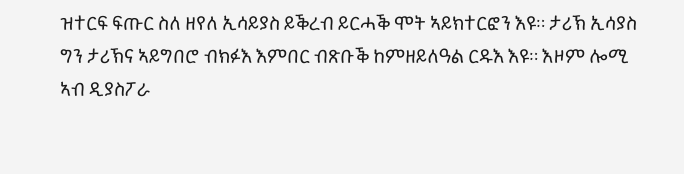ዝተርፍ ፍጡር ስለ ዘየለ ኢሳይያስ ይቕረብ ይርሓቕ ሞት ኣይክተርፎን እዩ። ታሪኽ ኢሳያስ ግን ታሪኽና ኣይግበሮ ብክፉእ እምበር ብጽቡቕ ከምዘይለዓል ርዱእ እዩ። እዞም ሎሚ ኣብ ዲያስፖራ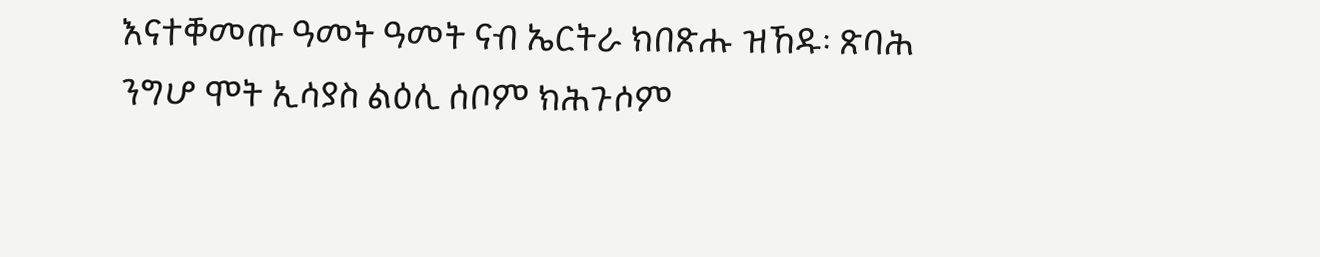እናተቐመጡ ዓመት ዓመት ናብ ኤርትራ ክበጽሑ ዝኸዱ፡ ጽባሕ ንግሆ ሞት ኢሳያስ ልዕሊ ሰቦም ክሕጉሶም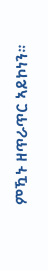ምዃኑ ዘጥራጥር ኣይኮነን።